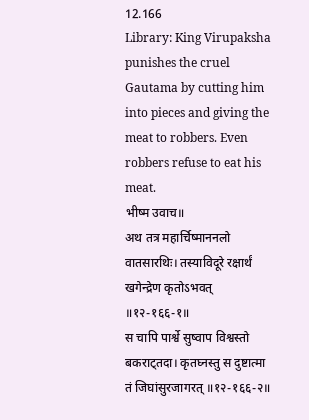12.166
Library: King Virupaksha punishes the cruel Gautama by cutting him into pieces and giving the meat to robbers. Even robbers refuse to eat his meat.
भीष्म उवाच॥
अथ तत्र महार्चिष्माननलो वातसारथिः। तस्याविदूरे रक्षार्थं खगेन्द्रेण कृतोऽभवत् ॥१२-१६६-१॥
स चापि पार्श्वे सुष्वाप विश्वस्तो बकराट्तदा। कृतघ्नस्तु स दुष्टात्मा तं जिघांसुरजागरत् ॥१२-१६६-२॥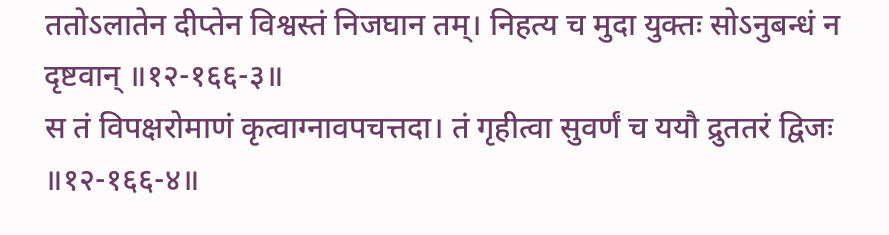ततोऽलातेन दीप्तेन विश्वस्तं निजघान तम्। निहत्य च मुदा युक्तः सोऽनुबन्धं न दृष्टवान् ॥१२-१६६-३॥
स तं विपक्षरोमाणं कृत्वाग्नावपचत्तदा। तं गृहीत्वा सुवर्णं च ययौ द्रुततरं द्विजः ॥१२-१६६-४॥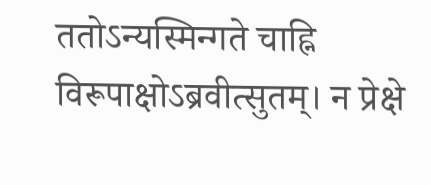ततोऽन्यस्मिन्गते चाह्नि विरूपाक्षोऽब्रवीत्सुतम्। न प्रेक्षे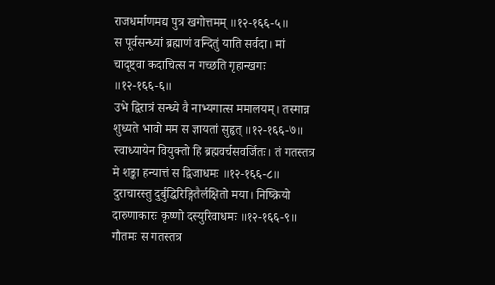राजधर्माणमद्य पुत्र खगोत्तमम् ॥१२-१६६-५॥
स पूर्वसन्ध्यां ब्रह्माणं वन्दितुं याति सर्वदा। मां चादृष्ट्वा कदाचित्स न गच्छति गृहान्खगः ॥१२-१६६-६॥
उभे द्विरात्रं सन्ध्ये वै नाभ्यगात्स ममालयम्। तस्मान्न शुध्यते भावो मम स ज्ञायतां सुहृत् ॥१२-१६६-७॥
स्वाध्यायेन वियुक्तो हि ब्रह्मवर्चसवर्जितः। तं गतस्तत्र मे शङ्का हन्यात्तं स द्विजाधमः ॥१२-१६६-८॥
दुराचारस्तु दुर्बुद्धिरिङ्गितैर्लक्षितो मया। निष्क्रियो दारुणाकारः कृष्णो दस्युरिवाधमः ॥१२-१६६-९॥
गौतमः स गतस्तत्र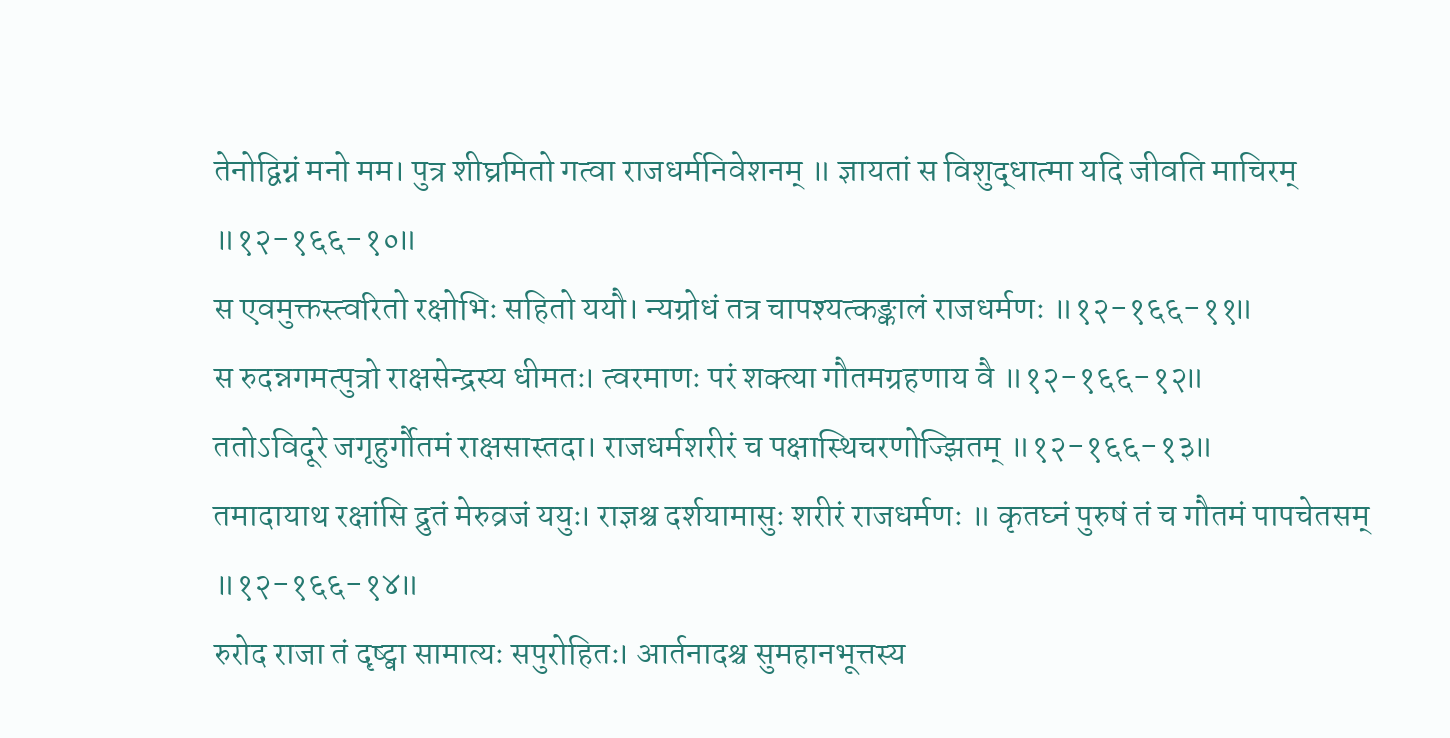तेनोद्विग्नं मनो मम। पुत्र शीघ्रमितो गत्वा राजधर्मनिवेशनम् ॥ ज्ञायतां स विशुद्धात्मा यदि जीवति माचिरम् ॥१२-१६६-१०॥
स एवमुक्तस्त्वरितो रक्षोभिः सहितो ययौ। न्यग्रोधं तत्र चापश्यत्कङ्कालं राजधर्मणः ॥१२-१६६-११॥
स रुदन्नगमत्पुत्रो राक्षसेन्द्रस्य धीमतः। त्वरमाणः परं शक्त्या गौतमग्रहणाय वै ॥१२-१६६-१२॥
ततोऽविदूरे जगृहुर्गौतमं राक्षसास्तदा। राजधर्मशरीरं च पक्षास्थिचरणोज्झितम् ॥१२-१६६-१३॥
तमादायाथ रक्षांसि द्रुतं मेरुव्रजं ययुः। राज्ञश्च दर्शयामासुः शरीरं राजधर्मणः ॥ कृतघ्नं पुरुषं तं च गौतमं पापचेतसम् ॥१२-१६६-१४॥
रुरोद राजा तं दृष्ट्वा सामात्यः सपुरोहितः। आर्तनादश्च सुमहानभूत्तस्य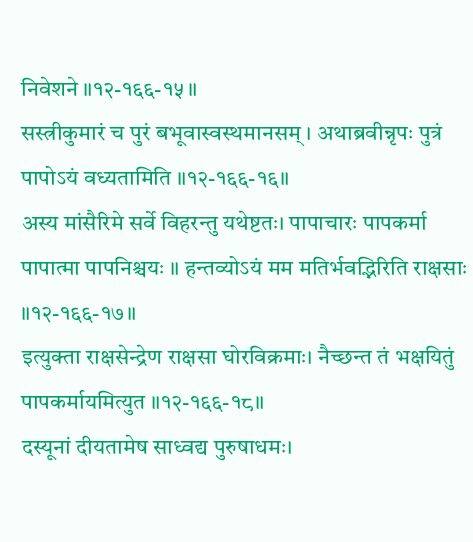निवेशने ॥१२-१६६-१५॥
सस्त्रीकुमारं च पुरं बभूवास्वस्थमानसम्। अथाब्रवीन्नृपः पुत्रं पापोऽयं वध्यतामिति ॥१२-१६६-१६॥
अस्य मांसैरिमे सर्वे विहरन्तु यथेष्टतः। पापाचारः पापकर्मा पापात्मा पापनिश्चयः ॥ हन्तव्योऽयं मम मतिर्भवद्भिरिति राक्षसाः ॥१२-१६६-१७॥
इत्युक्ता राक्षसेन्द्रेण राक्षसा घोरविक्रमाः। नैच्छन्त तं भक्षयितुं पापकर्मायमित्युत ॥१२-१६६-१८॥
दस्यूनां दीयतामेष साध्वद्य पुरुषाधमः।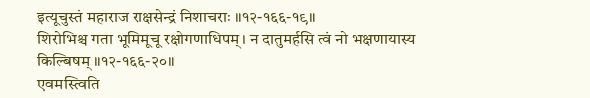इत्यूचुस्तं महाराज राक्षसेन्द्रं निशाचराः ॥१२-१६६-१९॥
शिरोभिश्च गता भूमिमूचू रक्षोगणाधिपम्। न दातुमर्हसि त्वं नो भक्षणायास्य किल्बिषम् ॥१२-१६६-२०॥
एवमस्त्विति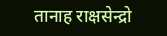तानाह राक्षसेन्द्रो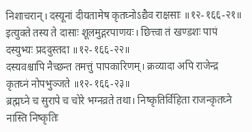निशाचरान्। दस्यूनां दीयतामेष कृतघ्नोऽद्यैव राक्षसाः ॥१२-१६६-२१॥
इत्युक्ते तस्य ते दासाः शूलमुद्गरपाणयः। छित्त्वा तं खण्डशः पापं दस्युभ्यः प्रददुस्तदा ॥१२-१६६-२२॥
दस्यवश्चापि नैच्छन्त तमत्तुं पापकारिणम्। क्रव्यादा अपि राजेन्द्र कृतघ्नं नोपभुञ्जते ॥१२-१६६-२३॥
ब्रह्मघ्ने च सुरापे च चोरे भग्नव्रते तथा। निष्कृतिर्विहिता राजन्कृतघ्ने नास्ति निष्कृतिः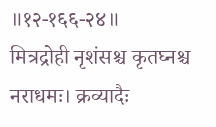॥१२-१६६-२४॥
मित्रद्रोही नृशंसश्च कृतघ्नश्च नराधमः। क्रव्यादैः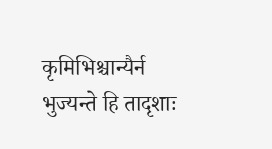कृमिभिश्चान्यैर्न भुज्यन्ते हि तादृशाः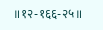॥१२-१६६-२५॥